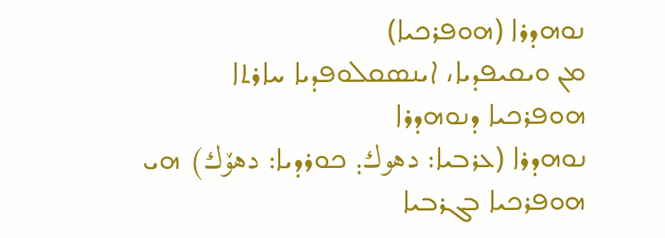ܢܘܗܕܪܐ (ܗܘܦܪܟܝܐ)
ܡܢ ܘܝܩܝܦܕܝܐ، ܐܝܢܣܩܠܘܦܕܝܐ ܚܐܪܬܐ
ܗܘܦܪܟܝܐ ܕܢܘܗܕܪܐ
ܢܘܗܕܪܐ (ܥܪܒܝܐ: دهوك܄ ܟܘܪܕܝܐ: دهۆك) ܗܝ ܗܘܦܪܟܝܐ ܒܓܪܒܝܐ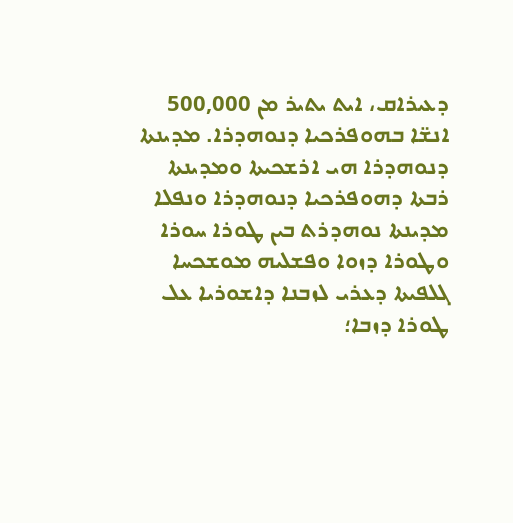ܕܥܝܪܐܩ، ܐܝܬ ܝܬܝܪ ܡܢ 500,000 ܐܢܫ̈ܐ ܒܗܘܦܪܟܝܐ ܕܢܘܗܕܪܐ. ܡܕܝܢܬܐ ܕܢܘܗܕܪܐ ܗܝ ܐܪܫܟܝܬܐ ܘܡܕܝܢܬܐ ܪܒܬܐ ܕܗܘܦܪܟܝܐ ܕܢܘܗܕܪܐ ܘܢܦܠܐ ܡܕܝܢܬܐ ܢܘܗܕܪܬ ܒܝܢ ܛܘܪܐ ܚܘܪܐ ܘܛܘܪܐ ܕܙܘܐ ܘܦܫܠܝܗ ܡܘܫܟܚܐ ܓܠܦܝܬܐ ܕܥܪܝ ܠܙܒܢܐ ܕܐܫܘܪܝܐ ܥܠ ܛܘܪܐ ܕܙܒܐ؛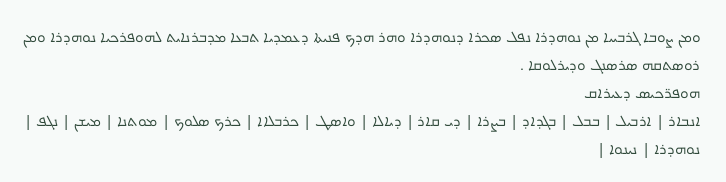ܘܡܢ ܨܘܒܐ ܓܪܒܝܝܐ ܡܢ ܢܘܗܕܪܐ ܢܦܠ ܣܟܪܐ ܕܢܘܗܕܪܐ ܘܗܪ ܗܕܟ ܦܢܝܬܐ ܕܥܡܕܝܐ ܬܒܥܐ ܡܕܒܪܢܐܝܬ ܠܗܘܦܪܟܝܐ ܢܘܗܕܪܐ ܘܡܢ ܪܘܣܬܩܗ ܣܪܣܢܓ ܘܕܝܪܠܘܩܐ .
ܗܘܦܪ̈ܟܝܣ ܕܥܝܪܐܩ
ܐܢܒܐܪ | ܐܪܒܝܠ | ܒܒܠ | ܒܓܕܐܕ | ܒܨܪܐ | ܕܝ ܩܐܪ | ܕܝܐܠܐ | ܘܐܣܛ | ܟܪܒܠܐܐ | ܟܪܟ ܣܠܘܟ | ܡܘܬܢܐ | ܡܝܫܢ | ܢܓܦ | ܢܘܗܕܪܐ | ܢܝܢܘܐ |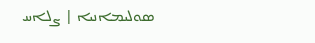ܣܘܠܝܡܐܢܝܐ | ܨܠܐܚ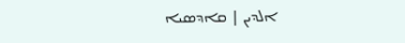ܐܠܕܝܢ | ܩܐܕܣܝܐ